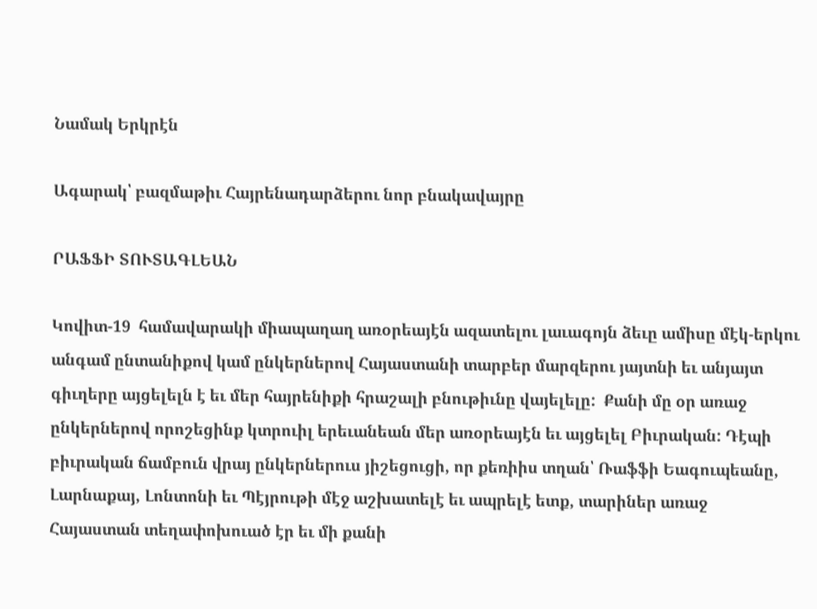Նամակ Երկրէն

Ագարակ՝ բազմաթիւ Հայրենադարձերու նոր բնակավայրը

ՐԱՖՖԻ ՏՈՒՏԱԳԼԵԱՆ

Կովիտ-19  համավարակի միապաղաղ առօրեայէն ազատելու լաւագոյն ձեւը ամիսը մէկ-երկու անգամ ընտանիքով կամ ընկերներով Հայաստանի տարբեր մարզերու յայտնի եւ անյայտ գիւղերը այցելելն է եւ մեր հայրենիքի հրաշալի բնութիւնը վայելելը:  Քանի մը օր առաջ ընկերներով որոշեցինք կտրուիլ երեւանեան մեր առօրեայէն եւ այցելել Բիւրական: Դէպի բիւրական ճամբուն վրայ ընկերներուս յիշեցուցի, որ քեռիիս տղան՝ Ռաֆֆի Եագուպեանը, Լարնաքայ, Լոնտոնի եւ Պէյրութի մէջ աշխատելէ եւ ապրելէ ետք, տարիներ առաջ Հայաստան տեղափոխուած էր եւ մի քանի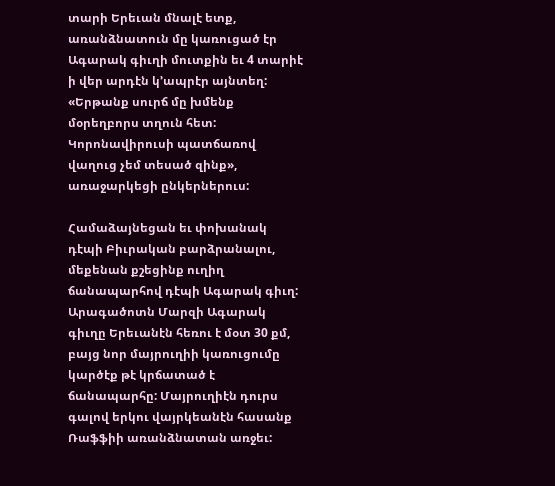տարի Երեւան մնալէ ետք, առանձնատուն մը կառուցած էր Ագարակ գիւղի մուտքին եւ 4 տարիէ ի վեր արդէն կ’ապրէր այնտեղ: «Երթանք սուրճ մը խմենք մօրեղբորս տղուն հետ: Կորոնավիրուսի պատճառով վաղուց չեմ տեսած զինք», առաջարկեցի ընկերներուս:

Համաձայնեցան եւ փոխանակ դէպի Բիւրական բարձրանալու, մեքենան քշեցինք ուղիղ ճանապարհով դէպի Ագարակ գիւղ:  Արագածոտն Մարզի Ագարակ գիւղը Երեւանէն հեռու է մօտ 30 քմ, բայց նոր մայրուղիի կառուցումը կարծէք թէ կրճատած է ճանապարհը: Մայրուղիէն դուրս գալով երկու վայրկեանէն հասանք Ռաֆֆիի առանձնատան առջեւ: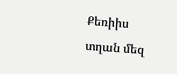Քեռիիս տղան մեզ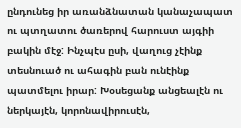ընդունեց իր առանձնատան կանաչապատ ու պտղատու ծառերով հարուստ այգիի բակին մէջ: Ինչպէս ըսի, վաղուց չէինք տեսնուած ու ահագին բան ունէինք պատմելու իրար: Խօսեցանք անցեալէն ու ներկայէն, կորոնավիրուսէն,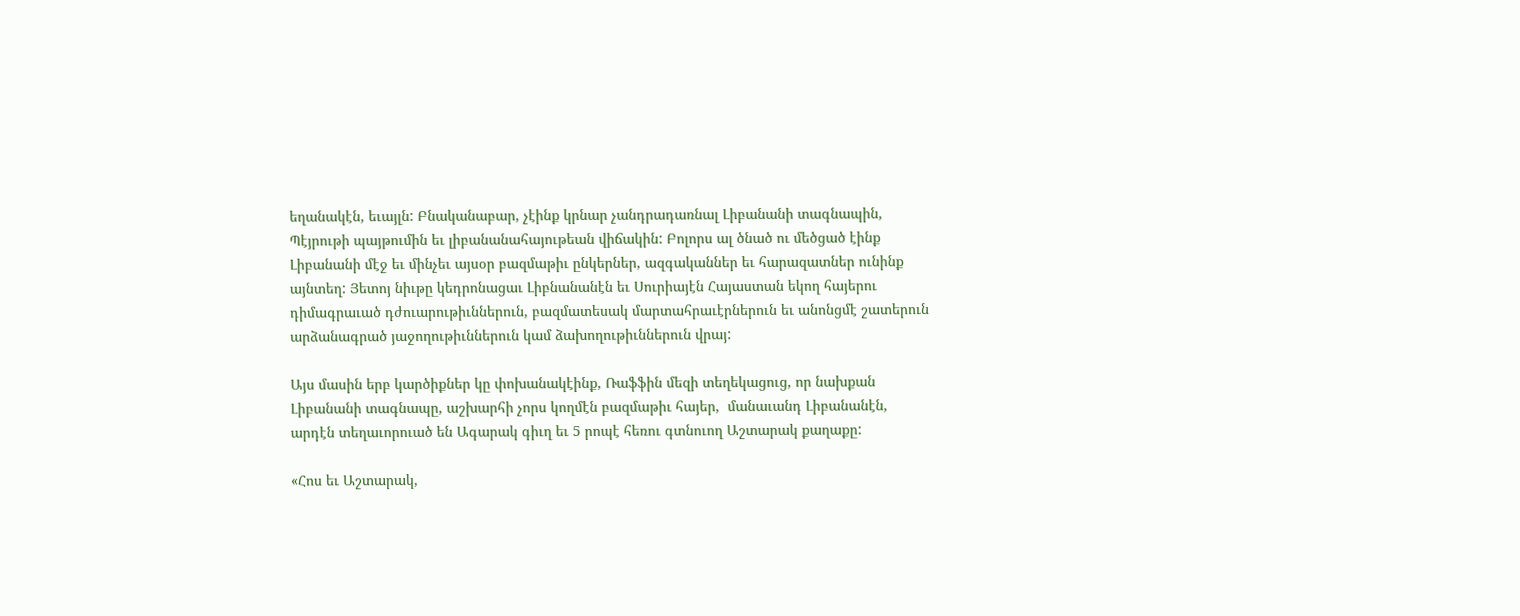եղանակէն, եւայլն: Բնականաբար, չէինք կրնար չանդրադառնալ Լիբանանի տագնապին, Պէյրութի պայթումին եւ լիբանանահայութեան վիճակին: Բոլորս ալ ծնած ու մեծցած էինք Լիբանանի մէջ եւ մինչեւ այսօր բազմաթիւ ընկերներ, ազգականներ եւ հարազատներ ունինք այնտեղ: Յետոյ նիւթը կեդրոնացաւ Լիբնանանէն եւ Սուրիայէն Հայաստան եկող հայերու դիմագրաւած դժուարութիւններուն, բազմատեսակ մարտահրաւէրներուն եւ անոնցմէ շատերուն արձանագրած յաջողութիւններուն կամ ձախողութիւններուն վրայ:

Այս մասին երբ կարծիքներ կը փոխանակէինք, Ռաֆֆին մեզի տեղեկացուց, որ նախքան Լիբանանի տագնապը, աշխարհի չորս կողմէն բազմաթիւ հայեր,  մանաւանդ Լիբանանէն, արդէն տեղաւորուած են Ագարակ գիւղ եւ 5 րոպէ հեռու գտնուող Աշտարակ քաղաքը:

«Հոս եւ Աշտարակ,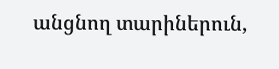անցնող տարիներուն,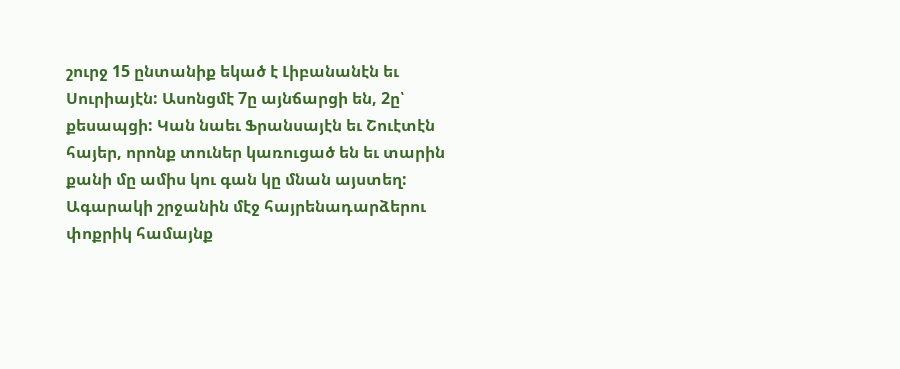շուրջ 15 ընտանիք եկած է Լիբանանէն եւ Սուրիայէն: Ասոնցմէ 7ը այնճարցի են, 2ը՝ քեսապցի: Կան նաեւ Ֆրանսայէն եւ Շուէտէն հայեր, որոնք տուներ կառուցած են եւ տարին քանի մը ամիս կու գան կը մնան այստեղ: Ագարակի շրջանին մէջ հայրենադարձերու փոքրիկ համայնք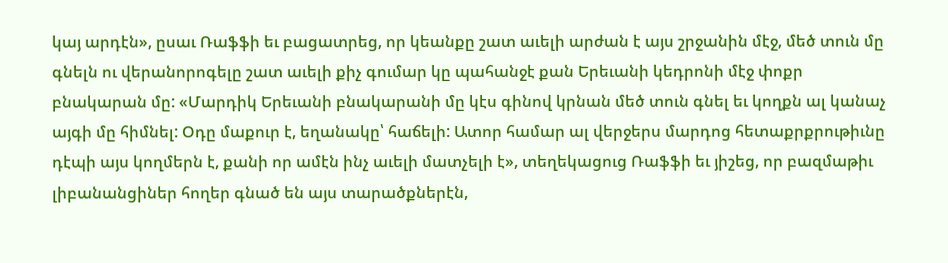կայ արդէն», ըսաւ Ռաֆֆի եւ բացատրեց, որ կեանքը շատ աւելի արժան է այս շրջանին մէջ, մեծ տուն մը գնելն ու վերանորոգելը շատ աւելի քիչ գումար կը պահանջէ քան Երեւանի կեդրոնի մէջ փոքր բնակարան մը: «Մարդիկ Երեւանի բնակարանի մը կէս գինով կրնան մեծ տուն գնել եւ կողքն ալ կանաչ այգի մը հիմնել: Օդը մաքուր է, եղանակը՝ հաճելի: Ատոր համար ալ վերջերս մարդոց հետաքրքրութիւնը դէպի այս կողմերն է, քանի որ ամէն ինչ աւելի մատչելի է», տեղեկացուց Ռաֆֆի եւ յիշեց, որ բազմաթիւ լիբանանցիներ հողեր գնած են այս տարածքներէն,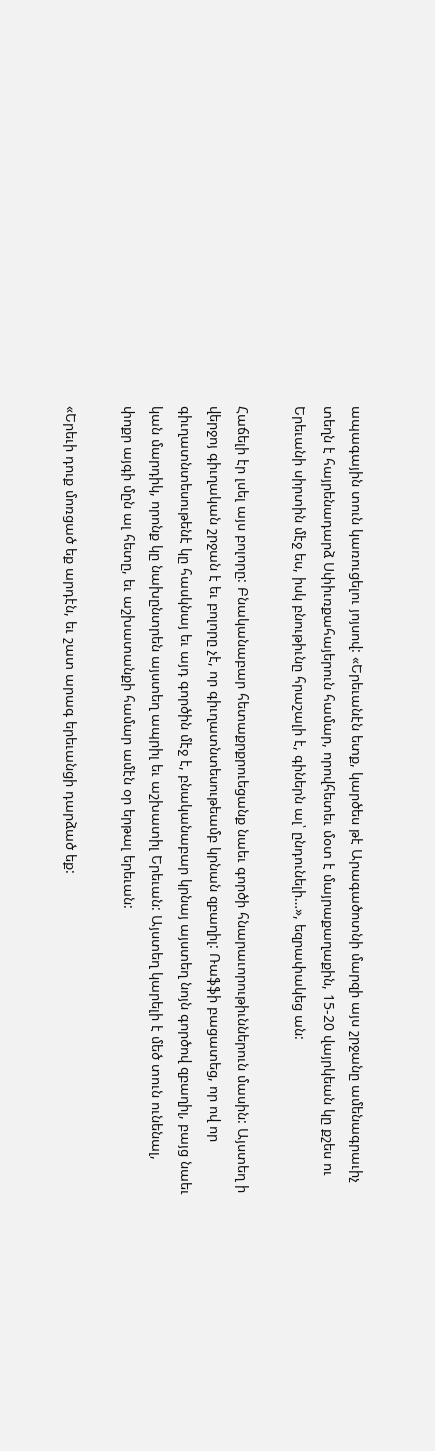ապագային տուն կառուցելու յոյսով: «Երեւանէն ետք, կարծես թէ Արագածոտնի մարզի այս շրջանը ամենագրաւիչ տեղն է հայրենադարձ Սփիւռքահայերուն համար, որովհետեւ մօտ է մայրաքաղաքին, 15-20 վայրկեան կը քշես ու Երեւանի սիրտին մէջ ես, իսկ բնութիւնը հրաշալի է, գիներն ալ՝ ընդունելի…», եզրափակեց ան:

Հաճելի էր լսել այս բոլորը: Բնականաբար հետաքրքրուեցանք նաեւ գործի հնարաւորութիւններուն մասին: Այստեղ ի վերջոյ գիւղական շրջան է եւ բոլորը չէ, որ գիւղատնտեսութեամբ կրնան զբաղիլ: Ռաֆֆի բացատեց, որ ով որ գիւղատնտեսութենէ կը հասկնայ եւ այդ գործին մէջ է, բնականաբար կրնայ այստեղ նոյն գործով զբաղիլ, բայց նաեւ կան մարդիկ, որոնք կը նախընտրեն այստեղ ապրիլ եւ աշխատիլ Երեւան: Այստեղ կարելի է մեծ տուն ունենալ, փոքր այգի մըն ալ հետը, եւ աշխատանքի համար ամէն օր երթալ երեւան:

«Երեւի դուք մոռցած եք արդէն, եւ շատ արագ երեւանցի դարձած եք: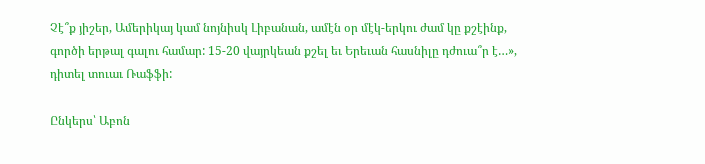Չէ՞ք յիշեր, Ամերիկայ կամ նոյնիսկ Լիբանան, ամէն օր մէկ-երկու ժամ կը քշէինք, գործի երթալ գալու համար: 15-20 վայրկեան քշել եւ Երեւան հասնիլը դժուա՞ր է…», դիտել տուաւ Ռաֆֆի:

Ընկերս՝ Աբոն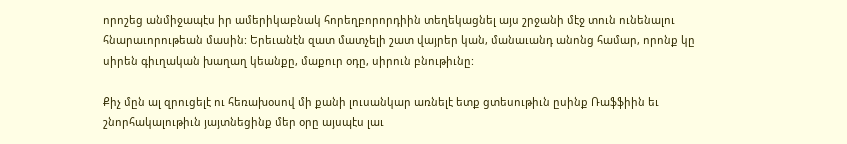որոշեց անմիջապէս իր ամերիկաբնակ հորեղբորորդիին տեղեկացնել այս շրջանի մէջ տուն ունենալու հնարաւորութեան մասին: Երեւանէն զատ մատչելի շատ վայրեր կան, մանաւանդ անոնց համար, որոնք կը սիրեն գիւղական խաղաղ կեանքը, մաքուր օդը, սիրուն բնութիւնը:

Քիչ մըն ալ զրուցելէ ու հեռախօսով մի քանի լուսանկար առնելէ ետք ցտեսութիւն ըսինք Ռաֆֆիին եւ շնորհակալութիւն յայտնեցինք մեր օրը այսպէս լաւ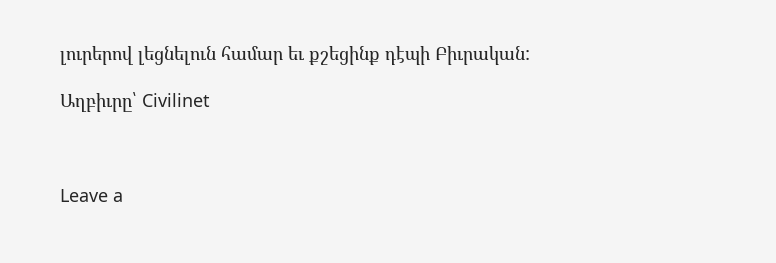լուրերով լեցնելուն համար եւ քշեցինք դէպի Բիւրական:

Աղբիւրը՝ Civilinet



Leave a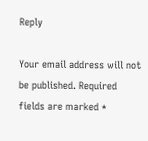Reply

Your email address will not be published. Required fields are marked *